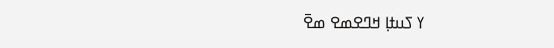ߌ ߖߎߙߊ߲ ߞߣߐߘߐ ߘߐ߫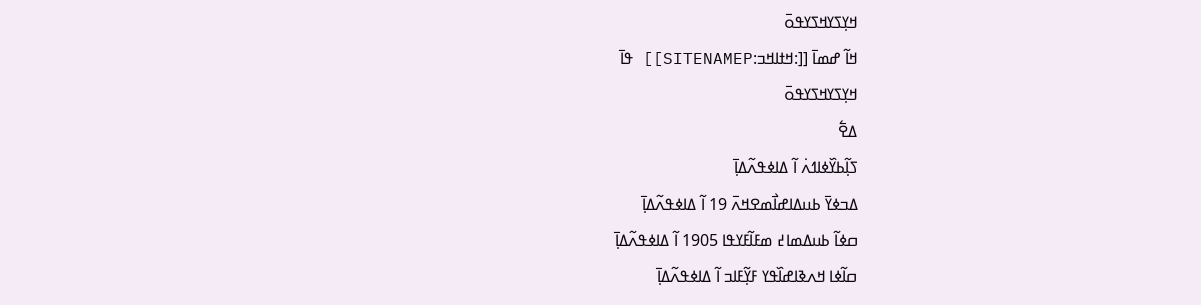ߞߌ߲ߖߌߞߖߌߟߋ߫
ߞߊ߬ ߝߘߊ߫ [[:ߞߙߊߞߏ:SITENAMEP]] ߟߊ߫
ߞߌ߲ߖߌߞߖߌߟߋ߫
ߡߐ߱
ߖߊ߲߬ߕߌ߰ߦߊߗߍ߭ ߊ߬ ߡߊߦߟߍ߬ߡߊ߲߫
ߡߏߦߌ߫ ߕߎߡߊߝߊ߯ߘߐߞߍ߫ 19 ߊ߬ ߡߊߦߟߍ߬ߡߊ߲߫
ߛߦߊ߬ ߕߎߡߘߊ߄ ߘߓߊ߬ߓߌߟߊ 1905 ߊ߬ ߡߊߦߟߍ߬ߡߊ߲߫
ߛߊ߬ߦߊ ߞߍߢߊߝߊ߰ߟߌ ߓߌ߲߬ߓߊߏ ߊ߬ ߡߊߦߟߍ߬ߡߊ߲߫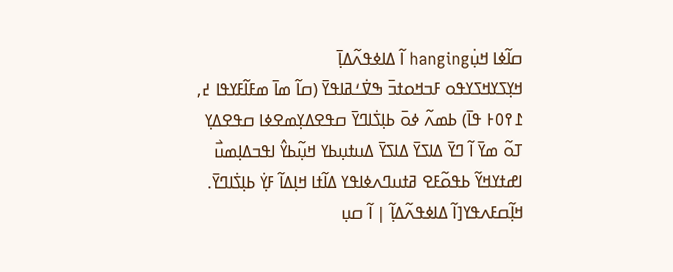ߛߊ߬ߦߊ ߞߎ߲߭hanging ߊ߬ ߡߊߦߟߍ߬ߡߊ߲߫
ߞߌ߲ߖߌߞߖߌߟߋ ߓߏߞߋߙߏ߫ ߒߜ߭ߑߥߊߟߌ߫ (ߛߊ߬ ߘߊ߫ ߘߓߊ߬ߓߌߟߊ ߄, ߁߉߀߅ ߟߊ߫) ߕߘߍ߬ ߦߋ߫ ߕߊ߲ߖ߭ߊߣߌ߫ ߛߟߐߡߌ߲ߘߐߦߊ ߛߟߐߡߌ߲ ߠߋ߬ ߘߌ߫ ߊ߬ ߣߌ߫ ߡߊߖߌ߫ ߡߊߖߌ߫ ߡߎߙߎ߲ߕߌ ߞߎ߲߬ߕߌ߮ ߊߟߏߡߊ߲ߘߎ߯ ߊߝߙߌߞߌ߬ ߕߟߋ߬ߓߐ ߥߙߎߣߍߦߊߟߌ ߡߊ߬ߙߊ ߞߊ߲ߡߊ߬ ߓߌ߲߭ ߕߊ߲ߖ߭ߊߣߌ߫.
ߞߊ߲߬ߛߓߍߟߌ[ߊ߬ ߡߊߦߟߍ߬ߡߊ߲߬ | ߊ߬ ߛߎ߲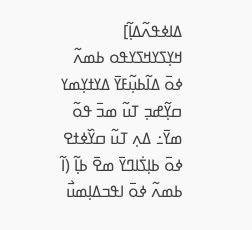ߡߊߦߟߍ߬ߡߊ߲߬]
ߞߌ߲ߖߌߞߖߌߟߋ ߕߘߍ߬ ߦߋ߫ ߡߊ߬ߕߎ߲߬ߓߌ߫ ߡߌߙߌ߲ߘߌ ߛߌ߲߬ߝߏ߲ ߠߎ߬ ߘߏ߫ ߟߋ߬ ߘߌ߫߸ ߡߍ߲ ߠߎ߬ ߛߌ߰ߦߙߐ ߦߋ߫ ߕߊ߲ߖ߭ߊߣߌ߫ ߘߐ߫ ߕߊ߲߬ (ߊ߬ ߕߘߍ߬ ߦߋ߫ ߊߟߏߡߊ߲ߘߎ߯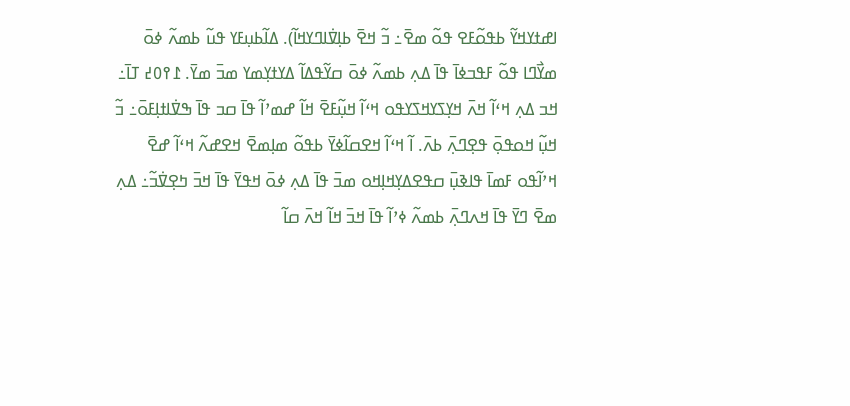ߊߝߙߌߞߌ߬ ߕߟߋ߬ߓߐ ߟߋ߬ ߘߐ߫߸ ߏ߬ ߞߐ߫ ߕߊ߲ߜ߭ߊߣߌߞߊ߬). ߡߊ߬ߕߎ߲ߓߌ ߟߎ߬ ߕߘߍ߬ ߦߋ߫ ߘߌ߯ߣߊ ߟߋ߬ ߓߟߏߦߊ߫ ߟߊ߫ ߡߍ߲ ߕߘߍ߬ ߦߋ߫ ߛߌ߬ߟߡߊ߬ ߡߌߙߌ߲ߘߌ ߘߏ߫ ߘߌ߫. ߁߉߀߄ ߠߊ߫߸ ߞߏ ߡߍ߲ ߞߵߊ߬ ߞߍ߫ ߞߌ߲ߖߌߞߖߌߟߋ ߞߵߊ߬ ߞߎ߲߬ߓߐ߫ ߞߊ߬ ߝߘߴߊ߬ ߟߊ߫ ߛߏ ߟߊ߫ ߒߜ߭ߊߙߊ߲ߓߋ߫߸ ߏ߬ ߞߎ߲߬ ߞߋߟߋ߲߫ ߟߐ߲ߣߍ߲߫ ߕߍ߫. ߊ߬ ߞߵߊ߬ ߞߐߛߊ߬ߦߌ߫ ߕߟߋ߬ ߘߊ߲ߘߐ߫ ߞߐߝߍ߬ ߞߵߊ߬ ߝߐ߫ ߞߴߊ߬ߟߋ ߓߘߊ߫ ߟߊߢߎ߲߫ ߛߟߐߡߌ߲ߞߊ߲ߞߋ ߘߏ߫ ߟߊ߫ ߡߍ߲ ߦߋ߫ ߞߟߌ߫ ߟߊ߫ ߞߏ߫ ߤߐ߲ߜ߭ߏ߬߸ ߡߍ߲ ߘߐ߫ ߣߌ߫ ߟߊ߫ ߞߍߣߍ߲߫ ߕߘߍ߬ ߦߴߊ߬ ߟߊ߫ ߞߏ߫ ߞߊ߬ ߞߍ߫ ߛߊ߬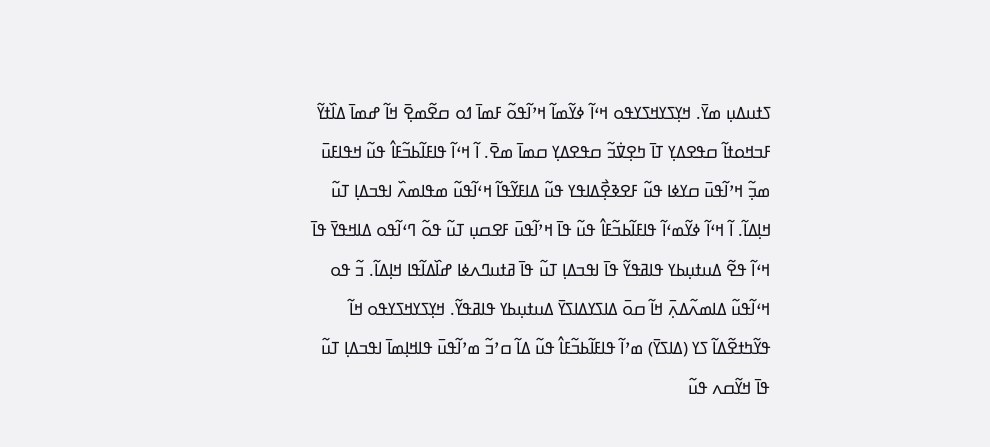ߖߙߎߡߎ߲ ߘߌ߫. ߞߌ߲ߖߌߞߖߌߟߋ ߞߵߊ߬ ߦߌ߬ߘߊ߬ ߞߴߊ߬ߟߋ߬ ߓߘߊ߫ ߗߋ ߛߐ߬ߘߐ߲߫ ߞߊ߬ ߝߘߊ߫ ߡߊ߰ߙߌ߬ ߓߏߞߋߙߊ߬ ߛߟߐߡߌ߲ ߠߊ߫ ߤߐ߲ߜ߭ߏ߬ ߛߟߐߡߌ߲ ߛߘߊ߫ ߘߐ߫. ߊ߬ ߞߵߊ߬ ߟߊߓߊ߬ߕߏ߬ߓߊ߮ ߟߎ߬ ߞߟߊߓߎ߫ ߘߏ߲߬ ߞߴߊ߬ߟߎ߫ ߛߌߦߊ ߟߎ߬ ߓߐߢߐ߲߯ߡߊߟߌ ߟߎ߬ ߡߊߓߌ߬ߟߊ߬ ߞߵߊ߬ߟߎ߬ ߘߟߊߘߍ߰ ߊߟߏߡߊ߲ ߠߎ߬ ߞߊ߲ߡߊ߬. ߊ߬ ߞߵߊ߬ ߦߌ߬ߘߵߊ߬ ߟߊߓߊ߬ߕߏ߬ߓߊ߮ ߟߎ߬ ߟߊ߫ ߞߴߊ߬ߟߎ߫ ߓߐߛߎ߲ ߠߎ߬ ߟߋ߬ ߣߵߊ߬ߟߋ ߡߊߞߟߌ߫ ߟߊ߫ ߞߵߊ߬ ߟߐ߬ ߡߎߙߎ߲ߕߌ ߟߊߥߟߌ߬ ߟߊ߫ ߊߟߏߡߊ߲ ߠߎ߬ ߟߊ߫ ߥߙߎߣߍߦߊ ߝߊ߰ߡߊ߬ߟߊ ߞߊ߲ߡߊ߬. ߏ߬ ߟߋ ߞߵߊ߬ߟߎ߬ ߡߊߘߍ߬ߡߍ߲߫ ߞߊ߬ ߛߋ߫ ߡߊߖߌߡߊߖߌ߫ ߡߎߙߎ߲ߕߌ ߟߊߥߟߌ߬. ߞߌ߲ߖߌߞߖߌߟߋ ߞߊ߬ ߟߌ߬ߤߙߐ߬ߡߊ߬ ߖߌ (ߡߊߖߌ߫) ߘߴߊ߬ ߟߊߓߊ߬ߕߏ߬ߓߊ߮ ߟߎ߬ ߡߊ߬ ߛߴߏ߬ ߘߴߊ߬ߟߎ߫ ߟߊߞߊ߲ߘߊ߫ ߊߟߏߡߊ߲ ߠߎ߬ ߟߊ߫ ߞߌ߬ߛߍ ߟߎ߬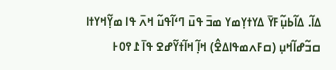ߡߊ߬. ߡߊ߬ߕߎ߲߬ߓߌ߫ ߡߌߙߌ߲ߘߌ ߘߏ߫ ߟߎ߫ ߣߵߊ߬ߟߎ߬ ߞߍ߫ ߟߊ ߘߌ߲߬ߞߌߙߊ ߛߏ߬ߝߊ߬ߞߎ߲ (ߛߓߍߘߟߊߡߐ߮) ߞߊ߲߬ ߞߊ߬ߙߌ߬ߝߐ ߟߊ߫ ߁߉߀߅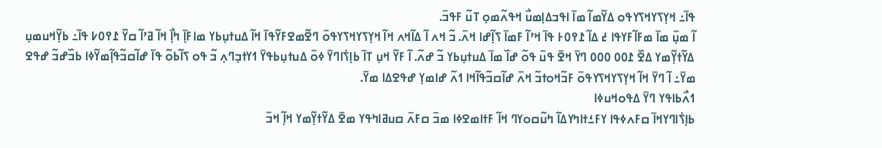ߟߊ߫߸ ߞߌ߲ߖߌߞߖߌߟߋ ߡߌ߬ߘߊ߬ ߘߊ߫ ߊߟߏߡߊ߲ߘߎ߯ ߞߟߍ߬ߘߋ߲ ߠߎ߬ ߓߟߏ߫.
ߊ߬ ߘߎ߲߫ ߘߊ߫ ߘߓߊ߬ߓߌߟߊ ߄ ߡߊ߬ ߁߉߀߅ ߟߊ߫ ߞߴߊ߬ ߓߘߊ߫ ߖߊ߲߬ߝߊ ߞߍ߫. ߏ߬ ߞߍ ߊ߬ ߡߊ߬ߞߍ ߞߊ߬ ߞߌ߲ߖߌߞߖߌߟߋ߫ ߣߐ߬ߘߐߓߌ߬ߟߊ߫ ߞߊ߬ ߡߎߙߎ߲ߕߌ ߘߊߓߊ߲߫ ߤߊ߲߯ ߞߊ߬ ߥߴߊ߬ ߛߌ߰ ߁߉߀߇ ߟߊ߫߸ ߕߌ߲߬ߞߎߘߎ߲ ߡߌ߬ߙߌ߲߬ߘߌ ߡߐ߰ ߁߀߀ ߀߀߀ ߣߌ߫ ߞߐ߫ ߟߎ߫ ߟߋ߬ ߝߊ߰ ߘߊ߫ ߡߎߙߎ߲ߕߌ ߏ߬ ߝߍ߬. ߊ߬ ߓߌ߬ ߞߎ߲ ߠߊ߫ ߕߊ߲ߖ߭ߊߣߌ߫ ߦߋ߫ ߡߎߙߎ߲ߕߟߌ߫ ߗߌߙߏ߲ߣߍ߲ ߏ߬ ߟߋ ߖߊ߬ߕߋ߬ ߟߊ߫ ߝߊ߬ߛߏ߬ߟߊ߲߬ߘߌ߬ߦߊ ߕߏ߰ߝߏ߬ ߝߟߐ ߘߌ߫߸ ߊ߬ ߣߌ߫ ߞߊ߬ ߞߌ߲ߖߌߞߖߌߟߋ߫ ߓߏ߬ߞߋߙߏ߬ ߞߍ߫ ߝߊ߬ߛߏ߬ߟߊ߬ߞߊ ߗߍ߬ ߝߊߘߌ߲ ߝߟߐߡߊ ߘߌ߫.
ߗߍ߯ߕߊߟߌ ߣߌ߫ ߡߟߋߞߎߦߊ
ߕߊ߲ߖ߭ߊߣߌߞߊ߫ ߛߓߍߦߟߊ ߌߓߑߙߊߤߌߡߊ߬ ߤߎ߬ߛߋߌߣ ߞߊ߬ ߓߙߊߘߐߦߊ ߘߏ߫ ߛߓߍ߫ ߛߎߥߊߤߟߌ ߘߐ߫ ߡߌ߬ߙߌ߲߬ߘߌ ߞߊ߲߬ ߞߏ߫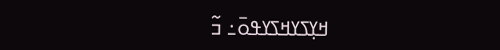ߞߌ߲ߖߌߞߖߌߟߋ߫߸ ߏ߬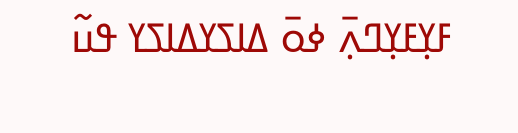ߓߌ߲ߓߌ߲ߣߍ߲߫ ߦߋ߫ ߡߊߖߌߡߊߖߌ ߟߎ߬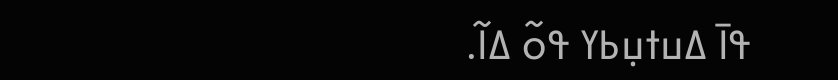ߟߊ߫ ߡߎߙߎ߲ߕߌ ߟߋ߬ ߡߊ߬.